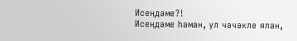Исеңдәме?!
Исеңдәме һаман, ул чәчәкле ялан,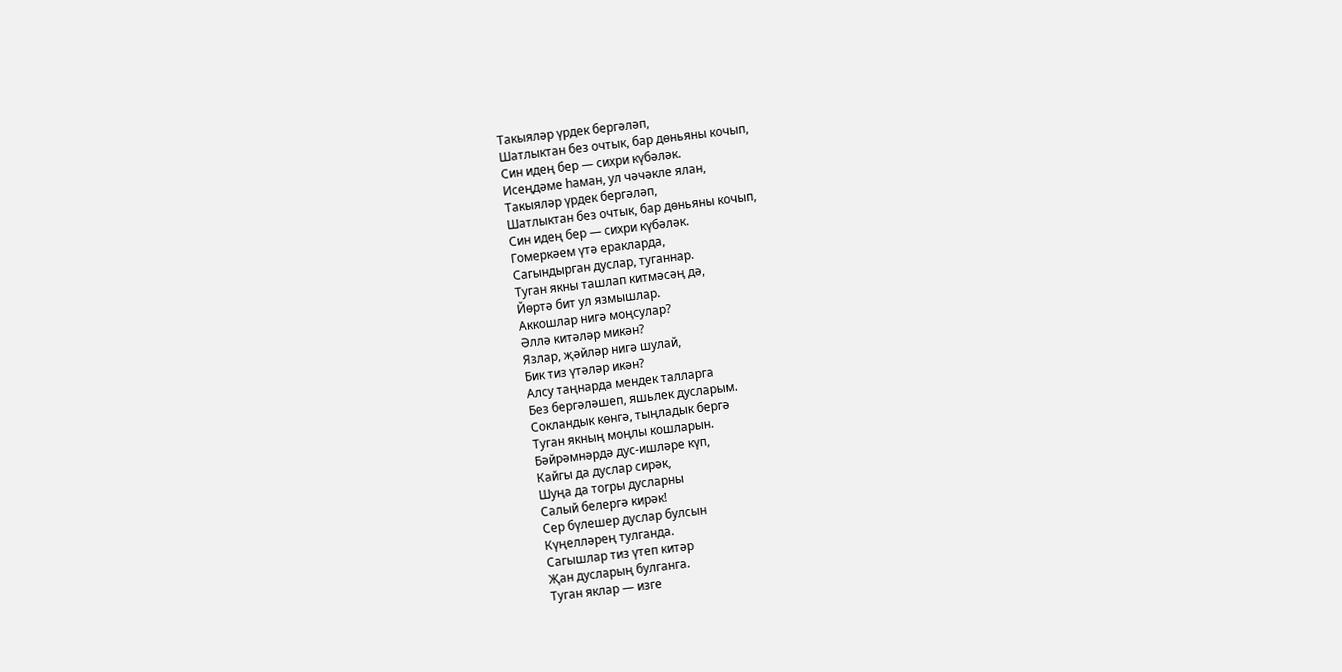Такыяләр үрдек бергәләп,
Шатлыктан без очтык, бар дөньяны кочып,
Син идең бер — сихри күбәләк.
Исеңдәме һаман, ул чәчәкле ялан,
Такыяләр үрдек бергәләп,
Шатлыктан без очтык, бар дөньяны кочып,
Син идең бер — сихри күбәләк.
Гомеркәем үтә еракларда,
Сагындырган дуслар, туганнар.
Туган якны ташлап китмәсәң дә,
Йөртә бит ул язмышлар.
Аккошлар нигә моңсулар?
Әллә китәләр микән?
Язлар, җәйләр нигә шулай,
Бик тиз үтәләр икән?
Алсу таңнарда мендек талларга
Без бергәләшеп, яшьлек дусларым.
Сокландык көнгә, тыңладык бергә
Туган якның моңлы кошларын.
Бәйрәмнәрдә дус-ишләре күп,
Кайгы да дуслар сирәк,
Шуңа да тогры дусларны
Салый белергә кирәк!
Сер бүлешер дуслар булсын
Күңелләрең тулганда.
Сагышлар тиз үтеп китәр
Җан дусларың булганга.
Туган яклар — изге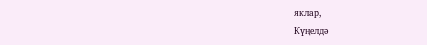яклар,
Күңелдә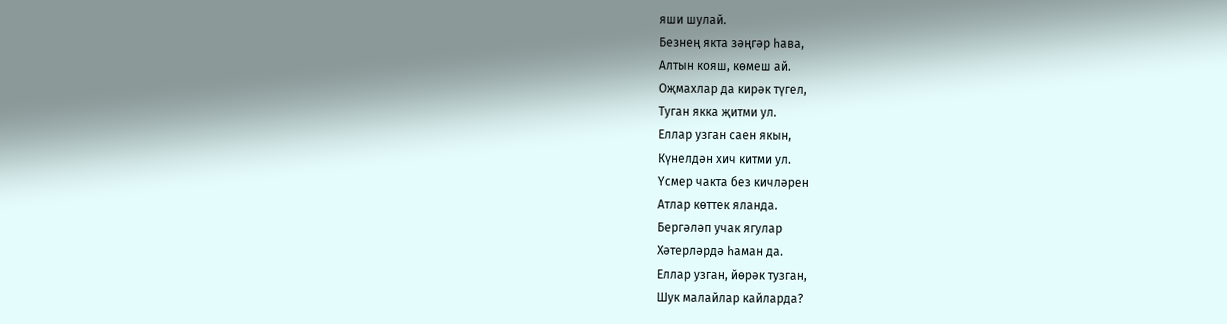яши шулай.
Безнең якта зәңгәр һава,
Алтын кояш, көмеш ай.
Оҗмахлар да кирәк түгел,
Туган якка җитми ул.
Еллар узган саен якын,
Күнелдән хич китми ул.
Үсмер чакта без кичләрен
Атлар көттек яланда.
Бергәләп учак ягулар
Хәтерләрдә һаман да.
Еллар узган, йөрәк тузган,
Шук малайлар кайларда?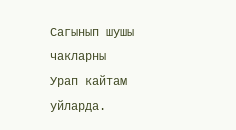Сагынып шушы чакларны
Урап кайтам уйларда.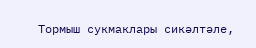Тормыш сукмаклары сикәлтәле,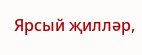Ярсый җилләр,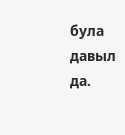була давыл да.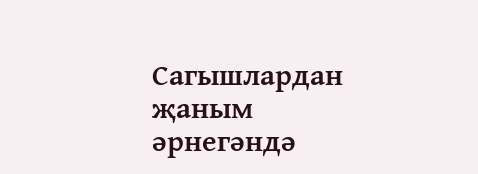Сагышлардан җаным әрнегәндә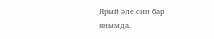Ярый әле син бар янымда.